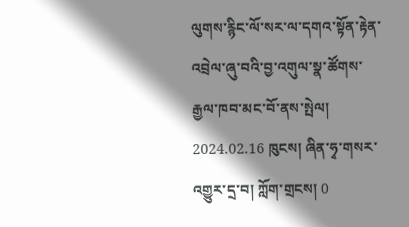ལུགས་རྙིང་ལོ་སར་ལ་དགའ་སྟོན་རྟེན་འབྲེལ་ཞུ་བའི་བྱ་འགུལ་སྣ་ཚོགས་རྒྱལ་ཁབ་མང་བོ་ནས་སྤེལ།
2024.02.16 ཁུངས། ཞིན་ཧྭ་གསར་འགྱུར་དྲ་བ། ཀློག་གྲངས། 0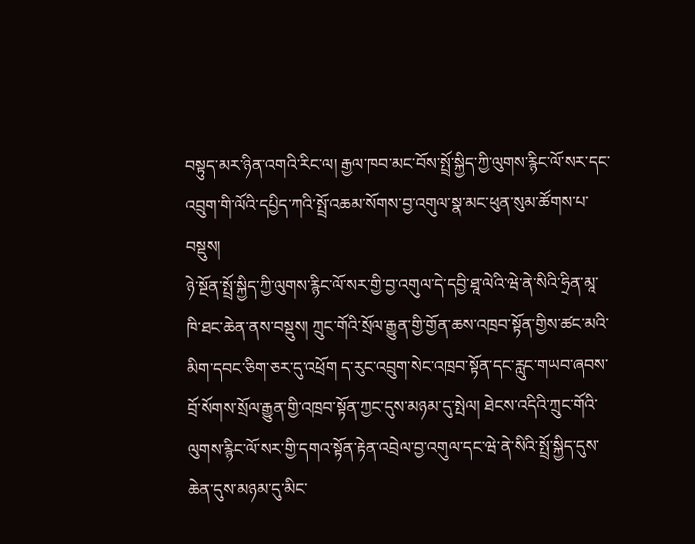བསྟུད་མར་ཉིན་འགའི་རིང་ལ། རྒྱལ་ཁབ་མང་བོས་སྤྲོ་སྐྱིད་ཀྱི་ལུགས་རྙིང་ལོ་སར་དང་འབྲུག་གི་ལོའི་དཔྱིད་ཀའི་སྤྲོ་འཆམ་སོགས་བྱ་འགུལ་སྣ་མང་ཕུན་སུམ་ཚོགས་པ་བསྡུས།
ཉེ་སྔོན་སྤྲོ་སྐྱིད་ཀྱི་ལུགས་རྙིང་ལོ་སར་གྱི་བྱ་འགུལ་དེ་དབྱི་ཐཱ་ལེའི་ཝེ་ནེ་སིའི་ཧྲིན་མཱ་ཁི་ཐང་ཆེན་ནས་བསྡུས། ཀྲུང་གོའི་སྲོལ་རྒྱུན་གྱི་གྱོན་ཆས་འཁྲབ་སྟོན་གྱིས་ཚང་མའི་མིག་དབང་ཅིག་ཅར་དུ་འཕྲོག ད་རུང་འབྲུག་སེང་འཁྲབ་སྟོན་དང་རླུང་གཡབ་ཞབས་བྲོ་སོགས་སྲོལ་རྒྱུན་གྱི་འཁྲབ་སྟོན་ཀྱང་དུས་མཉམ་དུ་སྤེལ། ཐེངས་འདིའི་ཀྲུང་གོའི་ལུགས་རྙིང་ལོ་སར་གྱི་དགའ་སྟོན་རྟེན་འབྲེལ་བྱ་འགུལ་དང་ཝེ་ནེ་སིའི་སྤྲོ་སྐྱིད་དུས་ཆེན་དུས་མཉམ་དུ་མིང་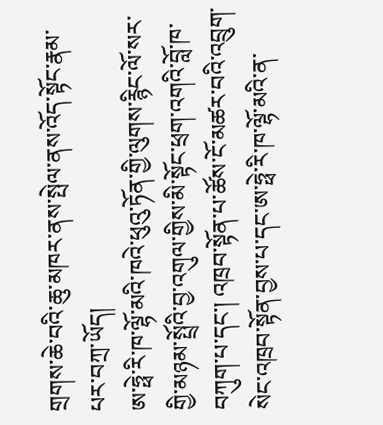གྲགས་ཆེ་བའི་ཆུ་མཁར་ནས་སྤེལ་ནས་འོད་སྟོང་རྣམ་པར་བཀྲ་ཡོད།
ཨ་ཧྥེ་རི་ཁ་ལྷོ་མའི་ཁའེ་ཕུའུ་ཏོན་གྱི་ལུགས་རྙིང་ལོ་སར་གྱི་མཉམ་སྤྲོའི་བྱ་འགུལ་གྱིས་མི་སྟོང་ཕྲག་འགའི་བློ་ཁ་བཀུག་པ་དང་། འཁྲབ་སྟོན་པ་ཚོས་ངོ་མཚར་བའི་འབྲུག་སེང་འཁྲབ་སྟོན་བྱས་པ་དང་ཨ་ཧྥེ་རི་ཁ་ལྷོ་མའི་ན་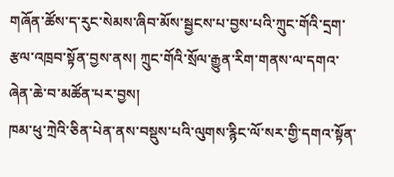གཞོན་ཚོས་ད་རུང་སེམས་ཞིབ་མོས་སྦྱངས་པ་བྱས་པའི་ཀྲུང་གོའི་དྲག་རྩལ་འཁྲབ་སྟོན་བྱས་ནས། ཀྲུང་གོའི་སྲོལ་རྒྱུན་རིག་གནས་ལ་དགའ་ཞེན་ཆེ་བ་མཚོན་པར་བྱས།
ཁམ་ཕུ་ཀྲེའི་ཅིན་པེན་ནས་བསྡུས་པའི་ལུགས་རྙིང་ལོ་སར་གྱི་དགའ་སྟོན་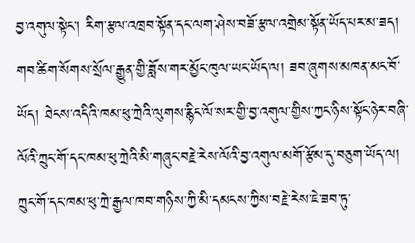བྱ་འགུལ་སྟེང་། རིག་རྩལ་འཁྲབ་སྟོན་དང་ལག་ཤེས་བཟོ་རྩལ་འགྲེམ་སྟོན་ཡོད་པར་མ་ཟད། གབ་ཚིག་སོགས་སྲོལ་རྒྱུན་གྱི་ཟློས་གར་མྱོང་ཁུལ་ཡང་ཡོད་ལ། ཟབ་ཞུགས་མཁན་མང་བོ་ཡོད། ཐེངས་འདིའི་ཁམ་ཕུ་ཀྲེའི་ལུགས་རྙིང་ལོ་སར་གྱི་བྱ་འགུལ་གྱིས་ཀྱང་ཉིས་སྟོང་ཉེར་བཞི་ལོའི་ཀྲུང་གོ་དང་ཁམ་ཕུ་ཀྲེའི་མི་གཞུང་བརྗེ་རེས་ལོའི་བྱ་འགུལ་མགོ་རྩོམ་དུ་བཅུག་ཡོད་ལ། ཀྲུང་གོ་དང་ཁམ་ཕུ་ཀྲེ་རྒྱལ་ཁབ་གཉིས་ཀྱི་མི་དམངས་ཀྱིས་བརྗེ་རེས་ཇེ་ཟབ་ཏུ་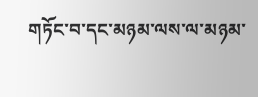གཏོང་བ་དང་མཉམ་ལས་ལ་མཉམ་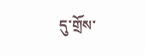དུ་གྲོས་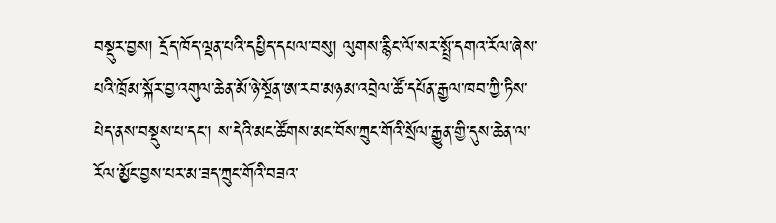བསྡུར་བྱས། དྲོད་ཁོད་ལྡན་པའི་དཔྱིད་དཔལ་བསུ། ལུགས་རྙིང་ལོ་སར་སྤྲོ་དགའ་རོལ་ཞེས་པའི་ཁྲོམ་སྐོར་བྱ་འགུལ་ཆེན་མོ་ཉེ་སྔོན་ཨ་རབ་མཉམ་འབྲེལ་ཚོ་དཔོན་རྒྱལ་ཁབ་ཀྱི་ཏིས་པེད་ནས་བསྡུས་པ་དང་། ས་དེའི་མང་ཚོགས་མང་བོས་ཀྲུང་གོའི་སྲོལ་རྒྱུན་གྱི་དུས་ཆེན་ལ་རོལ་མྱོང་བྱས་པར་མ་ཟད་ཀྲུང་གོའི་བཟའ་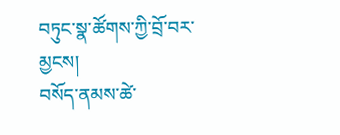བཏུང་སྣ་ཚོགས་ཀྱི་བྲོ་བར་མྱངས།
བསོད་ནམས་ཚེ་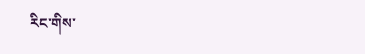རིང་གིས་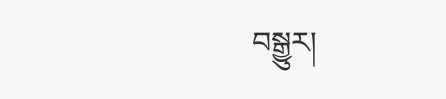བསྒྱུར།